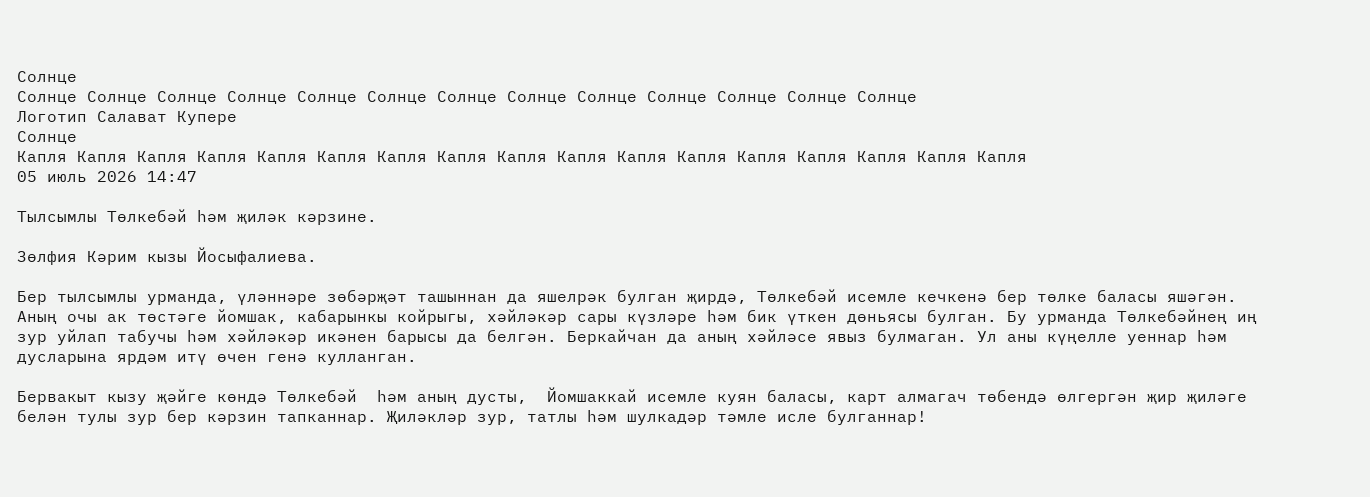Солнце
Солнце Солнце Солнце Солнце Солнце Солнце Солнце Солнце Солнце Солнце Солнце Солнце Солнце
Логотип Салават Купере
Солнце
Капля Капля Капля Капля Капля Капля Капля Капля Капля Капля Капля Капля Капля Капля Капля Капля Капля
05 июль 2026 14:47

Тылсымлы Төлкебәй һәм җиләк кәрзине.

Зөлфия Кәрим кызы Йосыфалиева.

Бер тылсымлы урманда, үләннәре зөбәрҗәт ташыннан да яшелрәк булган җирдә, Төлкебәй исемле кечкенә бер төлке баласы яшәгән. Аның очы ак төстәге йомшак, кабарынкы койрыгы, хәйләкәр сары күзләре һәм бик үткен дөньясы булган. Бу урманда Төлкебәйнең иң зур уйлап табучы һәм хәйләкәр икәнен барысы да белгән. Беркайчан да аның хәйләсе явыз булмаган. Ул аны күңелле уеннар һәм дусларына ярдәм итү өчен генә кулланган.

Бервакыт кызу җәйге көндә Төлкебәй  һәм аның дусты,  Йомшаккай исемле куян баласы, карт алмагач төбендә өлгергән җир җиләге белән тулы зур бер кәрзин тапканнар. Җиләкләр зур, татлы һәм шулкадәр тәмле исле булганнар!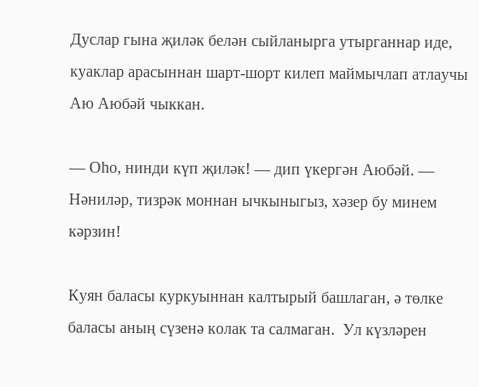Дуслар гына җиләк белән сыйланырга утырганнар иде, куаклар арасыннан шарт-шорт килеп маймычлап атлаучы Аю Аюбәй чыккан.

— Оһо, нинди күп җиләк! — дип үкергән Аюбәй. — Нәниләр, тизрәк моннан ычкыныгыз, хәзер бу минем кәрзин!

Куян баласы куркуыннан калтырый башлаган, ә төлке баласы аның сүзенә колак та салмаган.  Ул күзләрен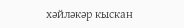хәйләкәр кыскан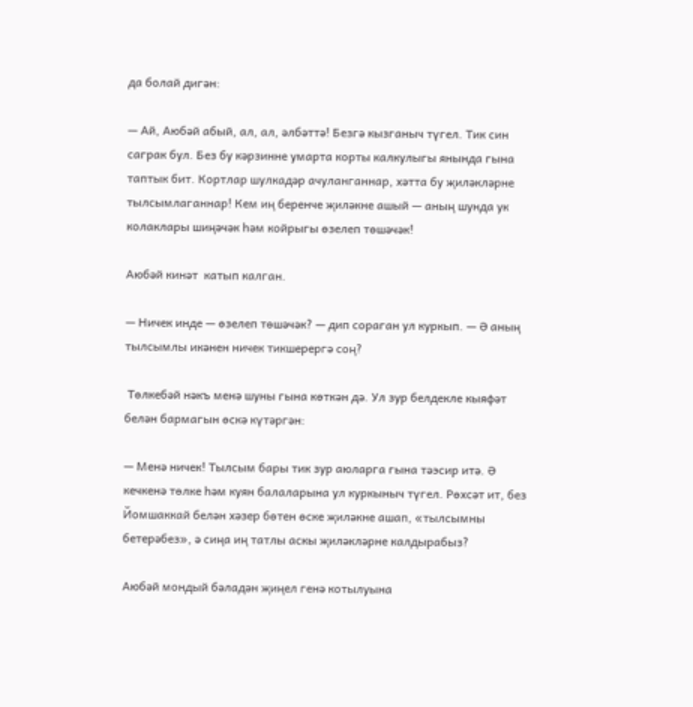да болай дигән:

— Ай, Аюбәй абый, ал, ал, әлбәттә! Безгә кызганыч түгел. Тик син саграк бул. Без бу кәрзинне умарта корты калкулыгы янында гына таптык бит. Кортлар шулкадәр ачуланганнар, хәтта бу җиләкләрне тылсымлаганнар! Кем иң беренче җиләкне ашый — аның шунда ук колаклары шиңәчәк һәм койрыгы өзелеп төшәчәк!

Аюбәй кинәт  катып калган.

— Ничек инде — өзелеп төшәчәк? — дип сораган ул куркып. — Ә аның тылсымлы икәнен ничек тикшерергә соң?

 Төлкебәй нәкъ менә шуны гына көткән дә. Ул зур белдекле кыяфәт белән бармагын өскә күтәргән:

— Менә ничек! Тылсым бары тик зур аюларга гына тәэсир итә. Ә кечкенә төлке һәм куян балаларына ул куркыныч түгел. Рөхсәт ит, без Йомшаккай белән хәзер бөтен өске җиләкне ашап, «тылсымны бетерәбез», ә сиңа иң татлы аскы җиләкләрне калдырабыз?

Аюбәй мондый бәладән җиңел генә котылуына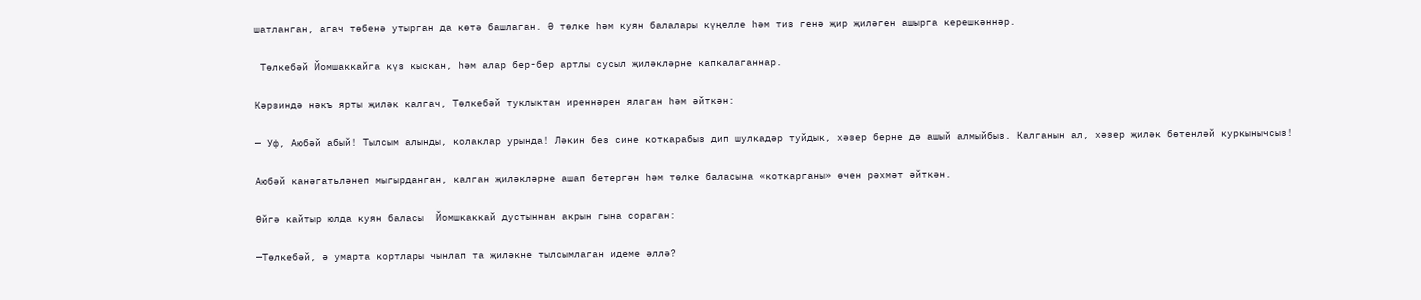шатланган, агач төбенә утырган да көтә башлаган. Ә төлке һәм куян балалары күңелле һәм тиз генә җир җиләген ашырга керешкәннәр.

 Төлкебәй Йомшаккайга күз кыскан, һәм алар бер-бер артлы сусыл җиләкләрне капкалаганнар.

Кәрзиндә нәкъ ярты җиләк калгач, Төлкебәй туклыктан иреннәрен ялаган һәм әйткән:

— Уф, Аюбәй абый! Тылсым алынды, колаклар урында! Ләкин без сине коткарабыз дип шулкадәр туйдык, хәзер берне дә ашый алмыйбыз. Калганын ал, хәзер җиләк бөтенләй куркынычсыз!

Аюбәй канәгатьләнеп мыгырданган, калган җиләкләрне ашап бетергән һәм төлке баласына «коткарганы» өчен рәхмәт әйткән.

Өйгә кайтыр юлда куян баласы  Йомшкаккай дустыннан акрын гына сораган:

—Төлкебәй, ә умарта кортлары чынлап та җиләкне тылсымлаган идеме әллә?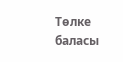Төлке баласы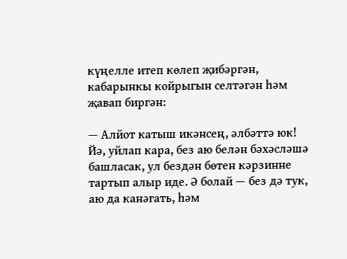күңелле итеп көлеп җибәргән, кабарынкы койрыгын селтәгән һәм җавап биргән:

— Алйот катыш икәнсең, әлбәттә юк! Йә, уйлап кара, без аю белән бәхәсләшә башласак, ул бездән бөтен кәрзинне тартып алыр иде. Ә болай — без дә тук, аю да канәгать, һәм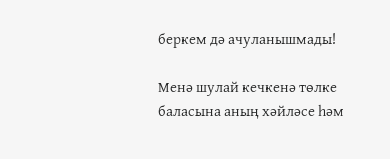беркем дә ачуланышмады!

Менә шулай кечкенә төлке баласына аның хәйләсе һәм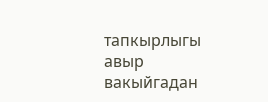тапкырлыгы авыр вакыйгадан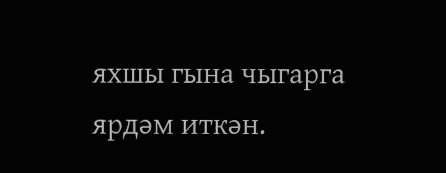яхшы гына чыгарга ярдәм иткән.